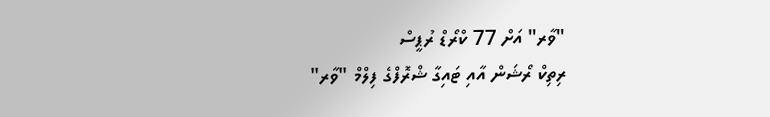"ވާރ" އަށް 77 ކްރޯޑް ރުޕީސް
ރިތިކް ރޯޝަން އާއި ޓައިގާ ޝްރޮފްގެ ފިލްމް "ވާރ"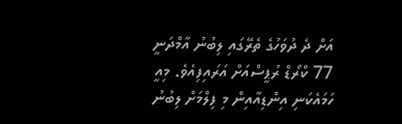އަށް ދެ ދުވަހުގެ ތެރޭގައި ލިބުނު އާމްދަނީ 77 ކްރޯޑް ރުޕީސްއަށް އަރައިފިއެވެ. މިއީ ހަމައެކަނި އިންޑިއާއިން މި ފިލްމަށް ލިބުނު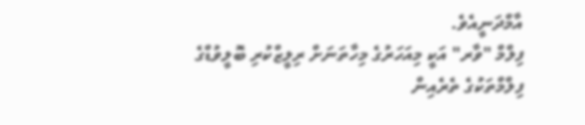އާމްދަނީއެވެ.
ފިލްމް "ވާރ" އަކީ މިއަހަރުގެ މިހާތަނަށް ރިލީޒްކުރި ބޮލީވުޑްގެ ފިލްމްތަކުގެ ތެރެއިން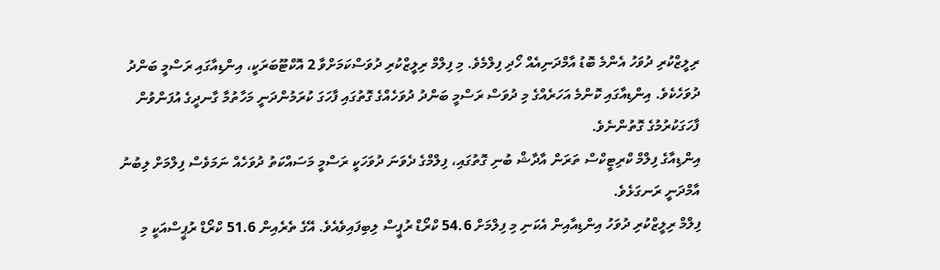ރިލީޒްކުރި ދުވަހު އެންމެ ބޮޑު އާމްދަނިއެއް ހޯދި ފިލްމެވެ. މި ފިލްމް ރިލީޒްކުރި ދުވަސްކަމަށްވާ 2 އޮކްޓޫބަރަކީ، އިންޑިއާގައި ރަސްމީ ބަންދު ދުވަހެކެވެ. އިންޑިއާގައި ކޮންމެ އަހަރެއްގެ މި ދުވަސް ރަސްމީ ބަންދު ދުވަހެއްގެ ގޮތުގައި ފާހަގަ ކުރަމުންދަނީ މަހާތުމާ ގާނދީގެ އުފަންވުން ފާހަގަކުރުމުގެ ގޮތުންނެވެ.
އިންޑިއާގެ ފިލްމް ކްރިޓީކްސް ތަރަން އާދާޝް ބުނި ގޮތުގައި، ފިލްމްގެ ދެވަނަ ދުވަހަކީ ރަސްމީ މަސައްކަތު ދުވަހެއް ނަމަވެސް ފިލްމަށް ލިބުނު އާމްދަނީ ރަނގަޅެވެ.
ފިލްމް ރިލީޒްކުރި ދުވަހު އިންޑިއާއިން އެކަނި މި ފިލްމަށް 54.6 ކްރޯޑް ރުޕީސް ލިބިފައިވެއެވެ. އޭގެ ތެރެއިން 51.6 ކްރޯޑް ރުޕީސްއަކީ މި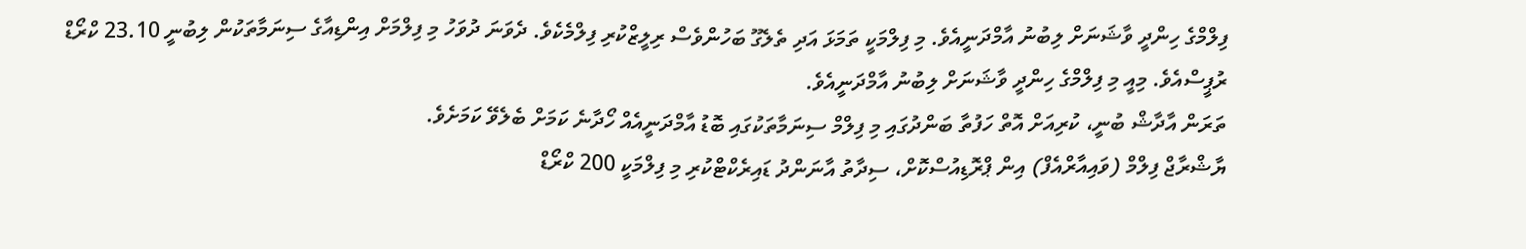ފިލްމްގެ ހިންދީ ވާޝަނަށް ލިބުނު އާމްދަނީއެވެ. މި ފިލްމަކީ ތަމަޅަ އަދި ތެލެގޫ ބަހުންވެސް ރިލީޒްކުރި ފިލްމެކެވެ. ދެވަނަ ދުވަހު މި ފިލްމަށް އިންޑިއާގެ ސިނަމާތަކުން ލިބުނީ 23.10 ކްރޯޑް ރުޕީސްއެވެ. މިއީ މި ފިލްމްގެ ހިންދީ ވާޝަނަށް ލިބުނު އާމްދަނީއެވެ.
ތަރަން އާދާޝް ބުނީ، ކުރިއަށް އޮތް ހަފުތާ ބަންދުގައި މި ފިލްމް ސިނަމާތަކުގައި ބޮޑު އާމްދަނީއެއް ހޯދާނެ ކަމަށް ބެލެވޭ ކަމަށެވެ.
ޔާޝްރާޖް ފިލްމް (ވައިއާރްއެފް) އިން ޕްރޮޑިއުސްކޮށް، ސިދާތު އާނަންދު ޑައިރެކްޓްކުރި މި ފިލްމަކީ 200 ކްރޯޑް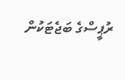ރުޕީސްގެ ބަޖެޓަކުން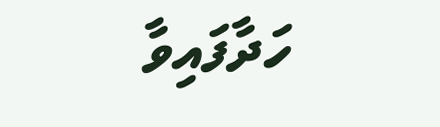ހަދާފައިވާ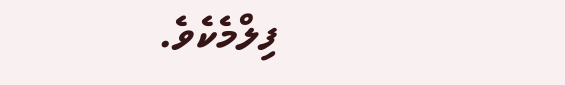ފިލްމެކެވެ.